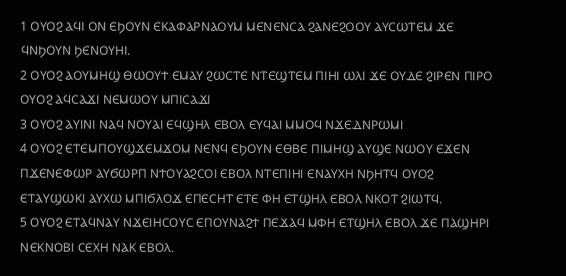1 ⲞⲨⲞϨ ⲀϤⲒ ⲞⲚ ⲈϦⲞⲨⲚ ⲈⲔⲀⲪⲀⲢⲚⲀⲞⲨⲘ ⲘⲈⲚⲈⲚⲤⲀ ϨⲀⲚⲈϨⲞⲞⲨ ⲀⲨⲤⲰⲦⲈⲘ ϪⲈ ϤⲚϦⲞⲨⲚ ϦⲈⲚⲞⲨⲎⲒ.
2 ⲞⲨⲞϨ ⲀⲞⲨⲘⲎϢ ⲐⲰⲞⲨϮ ⲈⲘⲀⲨ ϨⲰⲤⲦⲈ ⲚⲦⲈϢⲦⲈⲘ ⲠⲒⲎⲒ ⲰⲖⲒ ϪⲈ ⲞⲨⲆⲈ ϨⲒⲢⲈⲚ ⲠⲒⲢⲞ ⲞⲨⲞϨ ⲀϤⲤⲀϪⲒ ⲚⲈⲘⲰⲞⲨ ⲘⲠⲒⲤⲀϪⲒ
3 ⲞⲨⲞϨ ⲀⲨⲒⲚⲒ ⲚⲀϤ ⲚⲞⲨⲀⲒ ⲈϤϢⲎⲖ ⲈⲂⲞⲖ ⲈⲨϤⲀⲒ ⲘⲘⲞϤ ⲚϪⲈⲆⲚⲢⲰⲘⲒ
4 ⲞⲨⲞϨ ⲈⲦⲈⲘⲠⲞⲨϢϪⲈⲘϪⲞⲘ ⲚⲈⲚϤ ⲈϦⲞⲨⲚ ⲈⲐⲂⲈ ⲠⲒⲘⲎϢ ⲀⲨϢⲈ ⲚⲰⲞⲨ ⲈϪⲈⲚ ⲠϪⲈⲚⲈⲪⲰⲢ ⲀⲨϬⲰⲢⲠ ⲚϮⲞⲨⲀϨⲤⲞⲒ ⲈⲂⲞⲖ ⲚⲦⲈⲠⲒⲎⲒ ⲈⲚⲀⲨⲬⲎ ⲚϦⲎⲦϤ ⲞⲨⲞϨ ⲈⲦⲀⲨϢⲰⲔⲒ ⲀⲨⲬⲰ ⲘⲠⲒϬⲖⲞϪ ⲈⲠⲈⲤⲎⲦ ⲈⲦⲈ ⲪⲎ ⲈⲦϢⲎⲖ ⲈⲂⲞⲖ ⲚⲔⲞⲦ ϨⲒⲰⲦϤ.
5 ⲞⲨⲞϨ ⲈⲦⲀϤⲚⲀⲨ ⲚϪⲈⲒⲎⲤⲞⲨⲤ ⲈⲠⲞⲨⲚⲀϨϮ ⲠⲈϪⲀϤ ⲘⲪⲎ ⲈⲦϢⲎⲖ ⲈⲂⲞⲖ ϪⲈ ⲠⲀϢⲎⲢⲒ ⲚⲈⲔⲚⲞⲂⲒ ⲤⲈⲬⲎ ⲚⲀⲔ ⲈⲂⲞⲖ.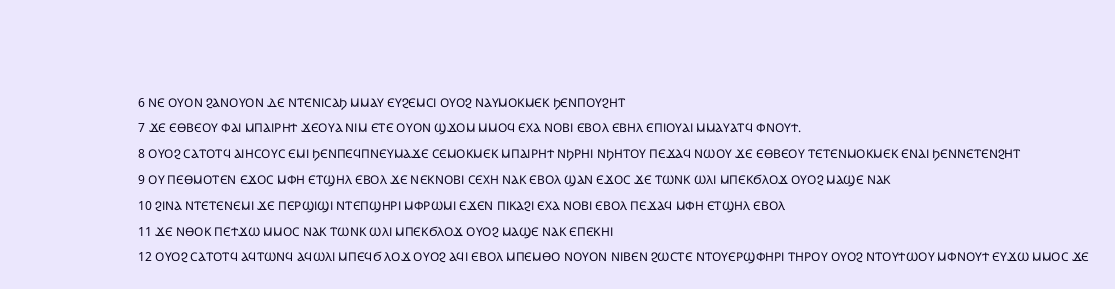6 ⲚⲈ ⲞⲨⲞⲚ ϨⲀⲚⲞⲨⲞⲚ ⲆⲈ ⲚⲦⲈⲚⲒⲤⲀϦ ⲘⲘⲀⲨ ⲈⲨϨⲈⲘⲤⲒ ⲞⲨⲞϨ ⲚⲀⲨⲘⲞⲔⲘⲈⲔ ϦⲈⲚⲠⲞⲨϨⲎⲦ
7 ϪⲈ ⲈⲐⲂⲈⲞⲨ ⲪⲀⲒ ⲘⲠⲀⲒⲢⲎϮ ϪⲈⲞⲨⲀ ⲚⲒⲘ ⲈⲦⲈ ⲞⲨⲞⲚ ϢϪⲞⲘ ⲘⲘⲞϤ ⲈⲬⲀ ⲚⲞⲂⲒ ⲈⲂⲞⲖ ⲈⲂⲎⲖ ⲈⲠⲒⲞⲨⲀⲒ ⲘⲘⲀⲨⲀⲦϤ ⲪⲚⲞⲨϮ.
8 ⲞⲨⲞϨ ⲤⲀⲦⲞⲦϤ ⲀⲒⲎⲤⲞⲨⲤ ⲈⲘⲒ ϦⲈⲚⲠⲈϤⲠⲚⲈⲨⲘⲀϪⲈ ⲤⲈⲘⲞⲔⲘⲈⲔ ⲘⲠⲀⲒⲢⲎϮ ⲚϦⲢⲎⲒ ⲚϦⲎⲦⲞⲨ ⲠⲈϪⲀϤ ⲚⲰⲞⲨ ϪⲈ ⲈⲐⲂⲈⲞⲨ ⲦⲈⲦⲈⲚⲘⲞⲔⲘⲈⲔ ⲈⲚⲀⲒ ϦⲈⲚⲚⲈⲦⲈⲚϨⲎⲦ
9 ⲞⲨ ⲠⲈⲐⲘⲞⲦⲈⲚ ⲈϪⲞⲤ ⲘⲪⲎ ⲈⲦϢⲎⲖ ⲈⲂⲞⲖ ϪⲈ ⲚⲈⲔⲚⲞⲂⲒ ⲤⲈⲬⲎ ⲚⲀⲔ ⲈⲂⲞⲖ ϢⲀⲚ ⲈϪⲞⲤ ϪⲈ ⲦⲰⲚⲔ ⲰⲖⲒ ⲘⲠⲈⲔϬⲖⲞϪ ⲞⲨⲞϨ ⲘⲀϢⲈ ⲚⲀⲔ
10 ϨⲒⲚⲀ ⲚⲦⲈⲦⲈⲚⲈⲘⲒ ϪⲈ ⲠⲈⲢϢⲒϢⲒ ⲚⲦⲈⲠϢⲎⲢⲒ ⲘⲪⲢⲰⲘⲒ ⲈϪⲈⲚ ⲠⲒⲔⲀϨⲒ ⲈⲬⲀ ⲚⲞⲂⲒ ⲈⲂⲞⲖ ⲠⲈϪⲀϤ ⲘⲪⲎ ⲈⲦϢⲎⲖ ⲈⲂⲞⲖ
11 ϪⲈ ⲚⲐⲞⲔ ⲠⲈϮϪⲰ ⲘⲘⲞⲤ ⲚⲀⲔ ⲦⲰⲚⲔ ⲰⲖⲒ ⲘⲠⲈⲔϬⲖⲞϪ ⲞⲨⲞϨ ⲘⲀϢⲈ ⲚⲀⲔ ⲈⲠⲈⲔⲎⲒ
12 ⲞⲨⲞϨ ⲤⲀⲦⲞⲦϤ ⲀϤⲦⲰⲚϤ ⲀϤⲰⲖⲒ ⲘⲠⲈϤϬ ⲖⲞϪ ⲞⲨⲞϨ ⲀϤⲒ ⲈⲂⲞⲖ ⲘⲠⲈⲘⲐⲞ ⲚⲞⲨⲞⲚ ⲚⲒⲂⲈⲚ ϨⲰⲤⲦⲈ ⲚⲦⲞⲨⲈⲢϢⲪⲎⲢⲒ ⲦⲎⲢⲞⲨ ⲞⲨⲞϨ ⲚⲦⲞⲨϮⲰⲞⲨ ⲘⲪⲚⲞⲨϮ ⲈⲨϪⲰ ⲘⲘⲞⲤ ϪⲈ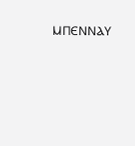ⲘⲠⲈⲚⲚⲀⲨ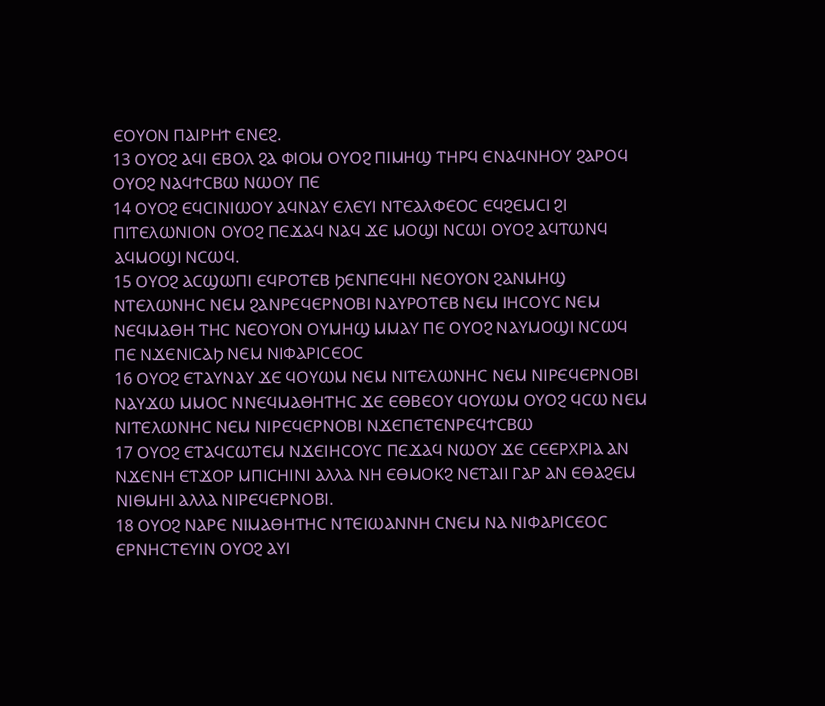ⲈⲞⲨⲞⲚ ⲠⲀⲒⲢⲎϮ ⲈⲚⲈϨ.
13 ⲞⲨⲞϨ ⲀϤⲒ ⲈⲂⲞⲖ ϨⲀ ⲪⲒⲞⲘ ⲞⲨⲞϨ ⲠⲒⲘⲎϢ ⲦⲎⲢϤ ⲈⲚⲀϤⲚⲎⲞⲨ ϨⲀⲢⲞϤ ⲞⲨⲞϨ ⲚⲀϤϮⲤⲂⲰ ⲚⲰⲞⲨ ⲠⲈ
14 ⲞⲨⲞϨ ⲈϤⲤⲒⲚⲒⲰⲞⲨ ⲀϤⲚⲀⲨ ⲈⲖⲈⲨⲒ ⲚⲦⲈⲀⲖⲪⲈⲞⲤ ⲈϤϨⲈⲘⲤⲒ ϨⲒ ⲠⲒⲦⲈⲖⲰⲚⲒⲞⲚ ⲞⲨⲞϨ ⲠⲈϪⲀϤ ⲚⲀϤ ϪⲈ ⲘⲞϢⲒ ⲚⲤⲰⲒ ⲞⲨⲞϨ ⲀϤⲦⲰⲚϤ ⲀϤⲘⲞϢⲒ ⲚⲤⲰϤ.
15 ⲞⲨⲞϨ ⲀⲤϢⲰⲠⲒ ⲈϤⲢⲞⲦⲈⲂ ϦⲈⲚⲠⲈϤⲎⲒ ⲚⲈⲞⲨⲞⲚ ϨⲀⲚⲘⲎϢ ⲚⲦⲈⲖⲰⲚⲎⲤ ⲚⲈⲘ ϨⲀⲚⲢⲈϤⲈⲢⲚⲞⲂⲒ ⲚⲀⲨⲢⲞⲦⲈⲂ ⲚⲈⲘ ⲒⲎⲤⲞⲨⲤ ⲚⲈⲘ ⲚⲈϤⲘⲀⲐⲎ ⲦⲎⲤ ⲚⲈⲞⲨⲞⲚ ⲞⲨⲘⲎϢ ⲘⲘⲀⲨ ⲠⲈ ⲞⲨⲞϨ ⲚⲀⲨⲘⲞϢⲒ ⲚⲤⲰϤ ⲠⲈ ⲚϪⲈⲚⲒⲤⲀϦ ⲚⲈⲘ ⲚⲒⲪⲀⲢⲒⲤⲈⲞⲤ
16 ⲞⲨⲞϨ ⲈⲦⲀⲨⲚⲀⲨ ϪⲈ ϤⲞⲨⲰⲘ ⲚⲈⲘ ⲚⲒⲦⲈⲖⲰⲚⲎⲤ ⲚⲈⲘ ⲚⲒⲢⲈϤⲈⲢⲚⲞⲂⲒ ⲚⲀⲨϪⲰ ⲘⲘⲞⲤ ⲚⲚⲈϤⲘⲀⲐⲎⲦⲎⲤ ϪⲈ ⲈⲐⲂⲈⲞⲨ ϤⲞⲨⲰⲘ ⲞⲨⲞϨ ϤⲤⲰ ⲚⲈⲘ ⲚⲒⲦⲈⲖⲰⲚⲎⲤ ⲚⲈⲘ ⲚⲒⲢⲈϤⲈⲢⲚⲞⲂⲒ ⲚϪⲈⲠⲈⲦⲈⲚⲢⲈϤϮⲤⲂⲰ
17 ⲞⲨⲞϨ ⲈⲦⲀϤⲤⲰⲦⲈⲘ ⲚϪⲈⲒⲎⲤⲞⲨⲤ ⲠⲈϪⲀϤ ⲚⲰⲞⲨ ϪⲈ ⲤⲈⲈⲢⲬⲢⲒⲀ ⲀⲚ ⲚϪⲈⲚⲎ ⲈⲦϪⲞⲢ ⲘⲠⲒⲤⲎⲒⲚⲒ ⲀⲖⲖⲀ ⲚⲎ ⲈⲐⲘⲞⲔϨ ⲚⲈⲦⲀⲒⲒ ⲄⲀⲢ ⲀⲚ ⲈⲐⲀϨⲈⲘ ⲚⲒⲐⲘⲎⲒ ⲀⲖⲖⲀ ⲚⲒⲢⲈϤⲈⲢⲚⲞⲂⲒ.
18 ⲞⲨⲞϨ ⲚⲀⲢⲈ ⲚⲒⲘⲀⲐⲎⲦⲎⲤ ⲚⲦⲈⲒⲰⲀⲚⲚⲎ ⲤⲚⲈⲘ ⲚⲀ ⲚⲒⲪⲀⲢⲒⲤⲈⲞⲤ ⲈⲢⲚⲎⲤⲦⲈⲨⲒⲚ ⲞⲨⲞϨ ⲀⲨⲒ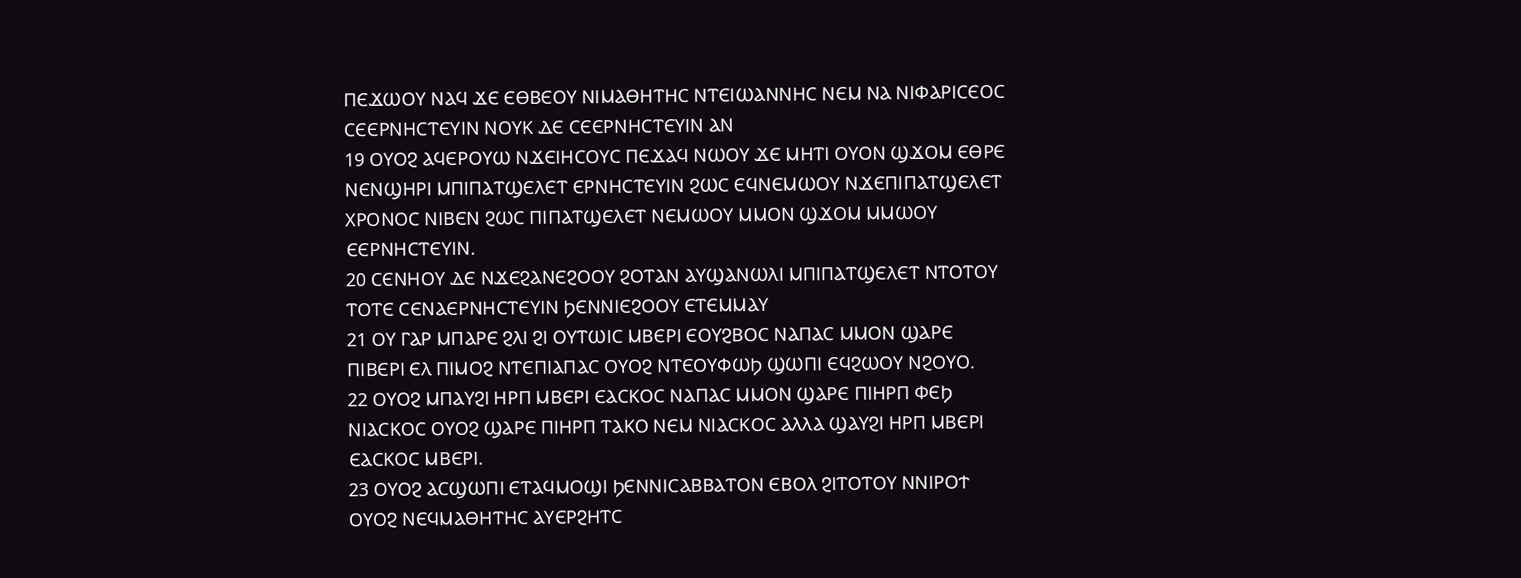ⲠⲈϪⲰⲞⲨ ⲚⲀϤ ϪⲈ ⲈⲐⲂⲈⲞⲨ ⲚⲒⲘⲀⲐⲎⲦⲎⲤ ⲚⲦⲈⲒⲰⲀⲚⲚⲎⲤ ⲚⲈⲘ ⲚⲀ ⲚⲒⲪⲀⲢⲒⲤⲈⲞⲤ ⲤⲈⲈⲢⲚⲎⲤⲦⲈⲨⲒⲚ ⲚⲞⲨⲔ ⲆⲈ ⲤⲈⲈⲢⲚⲎⲤⲦⲈⲨⲒⲚ ⲀⲚ
19 ⲞⲨⲞϨ ⲀϤⲈⲢⲞⲨⲰ ⲚϪⲈⲒⲎⲤⲞⲨⲤ ⲠⲈϪⲀϤ ⲚⲰⲞⲨ ϪⲈ ⲘⲎⲦⲒ ⲞⲨⲞⲚ ϢϪⲞⲘ ⲈⲐⲢⲈ ⲚⲈⲚϢⲎⲢⲒ ⲘⲠⲒⲠⲀⲦϢⲈⲖⲈⲦ ⲈⲢⲚⲎⲤⲦⲈⲨⲒⲚ ϨⲰⲤ ⲈϤⲚⲈⲘⲰⲞⲨ ⲚϪⲈⲠⲒⲠⲀⲦϢⲈⲖⲈⲦ ⲬⲢⲞⲚⲞⲤ ⲚⲒⲂⲈⲚ ϨⲰⲤ ⲠⲒⲠⲀⲦϢⲈⲖⲈⲦ ⲚⲈⲘⲰⲞⲨ ⲘⲘⲞⲚ ϢϪⲞⲘ ⲘⲘⲰⲞⲨ ⲈⲈⲢⲚⲎⲤⲦⲈⲨⲒⲚ.
20 ⲤⲈⲚⲎⲞⲨ ⲆⲈ ⲚϪⲈϨⲀⲚⲈϨⲞⲞⲨ ϨⲞⲦⲀⲚ ⲀⲨϢⲀⲚⲰⲖⲒ ⲘⲠⲒⲠⲀⲦϢⲈⲖⲈⲦ ⲚⲦⲞⲦⲞⲨ ⲦⲞⲦⲈ ⲤⲈⲚⲀⲈⲢⲚⲎⲤⲦⲈⲨⲒⲚ ϦⲈⲚⲚⲒⲈϨⲞⲞⲨ ⲈⲦⲈⲘⲘⲀⲨ
21 ⲞⲨ ⲄⲀⲢ ⲘⲠⲀⲢⲈ ϨⲖⲒ ϨⲒ ⲞⲨⲦⲰⲒⲤ ⲘⲂⲈⲢⲒ ⲈⲞⲨϨⲂⲞⲤ ⲚⲀⲠⲀⲤ ⲘⲘⲞⲚ ϢⲀⲢⲈ ⲠⲒⲂⲈⲢⲒ ⲈⲖ ⲠⲒⲘⲞϨ ⲚⲦⲈⲠⲒⲀⲠⲀⲤ ⲞⲨⲞϨ ⲚⲦⲈⲞⲨⲪⲰϦ ϢⲰⲠⲒ ⲈϤϨⲰⲞⲨ ⲚϨⲞⲨⲞ.
22 ⲞⲨⲞϨ ⲘⲠⲀⲨϨⲒ ⲎⲢⲠ ⲘⲂⲈⲢⲒ ⲈⲀⲤⲔⲞⲤ ⲚⲀⲠⲀⲤ ⲘⲘⲞⲚ ϢⲀⲢⲈ ⲠⲒⲎⲢⲠ ⲪⲈϦ ⲚⲒⲀⲤⲔⲞⲤ ⲞⲨⲞϨ ϢⲀⲢⲈ ⲠⲒⲎⲢⲠ ⲦⲀⲔⲞ ⲚⲈⲘ ⲚⲒⲀⲤⲔⲞⲤ ⲀⲖⲖⲀ ϢⲀⲨϨⲒ ⲎⲢⲠ ⲘⲂⲈⲢⲒ ⲈⲀⲤⲔⲞⲤ ⲘⲂⲈⲢⲒ.
23 ⲞⲨⲞϨ ⲀⲤϢⲰⲠⲒ ⲈⲦⲀϤⲘⲞϢⲒ ϦⲈⲚⲚⲒⲤⲀⲂⲂⲀⲦⲞⲚ ⲈⲂⲞⲖ ϨⲒⲦⲞⲦⲞⲨ ⲚⲚⲒⲢⲞϮ ⲞⲨⲞϨ ⲚⲈϤⲘⲀⲐⲎⲦⲎⲤ ⲀⲨⲈⲢϨⲎⲦⲤ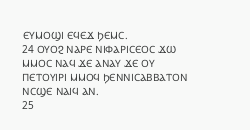ⲈⲨⲘⲞϢⲒ ⲈϤⲈϪ ϦⲈⲘⲤ.
24 ⲞⲨⲞϨ ⲚⲀⲢⲈ ⲚⲒⲪⲀⲢⲒⲤⲈⲞⲤ ϪⲰ ⲘⲘⲞⲤ ⲚⲀϤ ϪⲈ ⲀⲚⲀⲨ ϪⲈ ⲞⲨ ⲠⲈⲦⲞⲨⲒⲢⲒ ⲘⲘⲞϤ ϦⲈⲚⲚⲒⲤⲀⲂⲂⲀⲦⲞⲚ ⲚⲤϢⲈ ⲚⲀⲒϤ ⲀⲚ.
25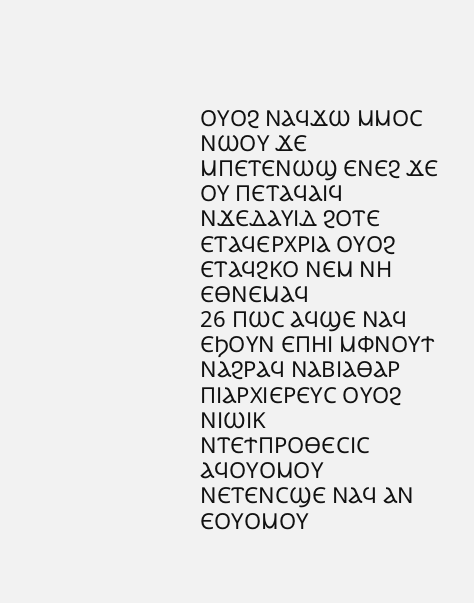ⲞⲨⲞϨ ⲚⲀϤϪⲰ ⲘⲘⲞⲤ ⲚⲰⲞⲨ ϪⲈ ⲘⲠⲈⲦⲈⲚⲰϢ ⲈⲚⲈϨ ϪⲈ ⲞⲨ ⲠⲈⲦⲀϤⲀⲒϤ ⲚϪⲈⲆⲀⲨⲒⲆ ϨⲞⲦⲈ ⲈⲦⲀϤⲈⲢⲬⲢⲒⲀ ⲞⲨⲞϨ ⲈⲦⲀϤϨⲔⲞ ⲚⲈⲘ ⲚⲎ ⲈⲐⲚⲈⲘⲀϤ
26 ⲠⲰⲤ ⲀϤϢⲈ ⲚⲀϤ ⲈϦⲞⲨⲚ ⲈⲠⲎⲒ ⲘⲪⲚⲞⲨϮ ⲚⲀϨⲢⲀϤ ⲚⲀⲂⲒⲀⲐⲀⲢ ⲠⲒⲀⲢⲬⲒⲈⲢⲈⲨⲤ ⲞⲨⲞϨ ⲚⲒⲰⲒⲔ ⲚⲦⲈϮⲠⲢⲞⲐⲈⲤⲒⲤ ⲀϤⲞⲨⲞⲘⲞⲨ ⲚⲈⲦⲈⲚⲤϢⲈ ⲚⲀϤ ⲀⲚ ⲈⲞⲨⲞⲘⲞⲨ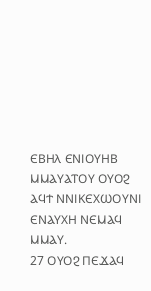ⲈⲂⲎⲖ ⲈⲚⲒⲞⲨⲎⲂ ⲘⲘⲀⲨⲀⲦⲞⲨ ⲞⲨⲞϨ ⲀϤϮ ⲚⲚⲒⲔⲈⲬⲰⲞⲨⲚⲒ ⲈⲚⲀⲨⲬⲎ ⲚⲈⲘⲀϤ ⲘⲘⲀⲨ.
27 ⲞⲨⲞϨ ⲠⲈϪⲀϤ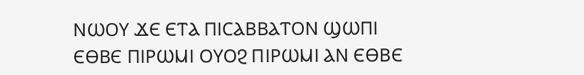ⲚⲰⲞⲨ ϪⲈ ⲈⲦⲀ ⲠⲒⲤⲀⲂⲂⲀⲦⲞⲚ ϢⲰⲠⲒ ⲈⲐⲂⲈ ⲠⲒⲢⲰⲘⲒ ⲞⲨⲞϨ ⲠⲒⲢⲰⲘⲒ ⲀⲚ ⲈⲐⲂⲈ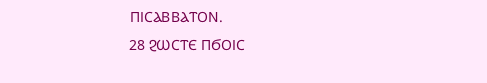ⲠⲒⲤⲀⲂⲂⲀⲦⲞⲚ.
28 ϨⲰⲤⲦⲈ ⲠϬⲞⲒⲤ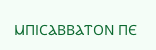ⲘⲠⲒⲤⲀⲂⲂⲀⲦⲞⲚ ⲠⲈ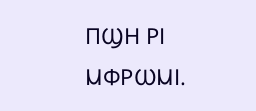ⲠϢⲎ ⲢⲒ ⲘⲪⲢⲰⲘⲒ.